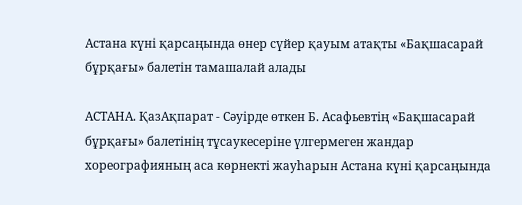Астана күні қарсаңында өнер сүйер қауым атақты «Бақшасарай бұрқағы» балетін тамашалай алады

АСТАНА. ҚазАқпарат - Сәуірде өткен Б. Асафьевтің «Бақшасарай бұрқағы» балетінің тұсаукесеріне үлгермеген жандар хореографияның аса көрнекті жауһарын Астана күні қарсаңында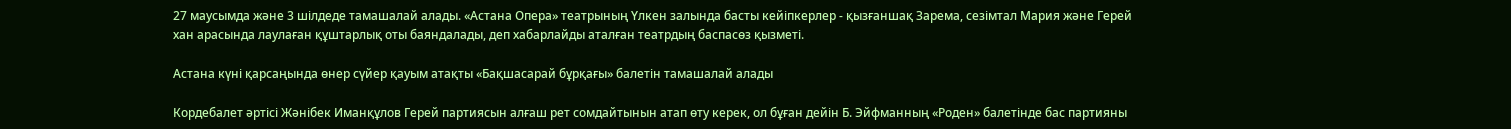27 маусымда және 3 шілдеде тамашалай алады. «Астана Опера» театрының Үлкен залында басты кейіпкерлер - қызғаншақ Зарема, сезімтал Мария және Герей хан арасында лаулаған құштарлық оты баяндалады, деп хабарлайды аталған театрдың баспасөз қызметі.

Астана күні қарсаңында өнер сүйер қауым атақты «Бақшасарай бұрқағы» балетін тамашалай алады

Кордебалет әртісі Жәнібек Иманқұлов Герей партиясын алғаш рет сомдайтынын атап өту керек, ол бұған дейін Б. Эйфманның «Роден» балетінде бас партияны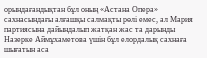орындағандықтан бұл оның «Астана Опера» сахнасындағы алғашқы салмақты рөлі емес, ал Мария партиясына дайындалып жатқан жас та дарынды Назерке Аймұхаметова үшін бұл елордалық сахнаға шығатын аса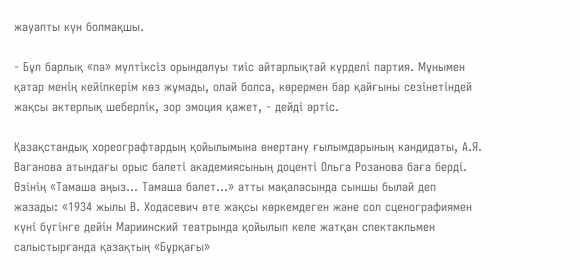жауапты күн болмақшы.

- Бұл барлық «па» мүлтіксіз орындалуы тиіс айтарлықтай күрделі партия. Мұнымен қатар менің кейіпкерім көз жұмады, олай болса, көрермен бар қайғыны сезінетіндей жақсы актерлық шеберлік, зор эмоция қажет, - дейді әртіс.

Қазақстандық хореографтардың қойылымына өнертану ғылымдарының кандидаты, А.Я. Ваганова атындағы орыс балеті академиясының доценті Ольга Розанова баға берді. Өзінің «Тамаша аңыз... Тамаша балет...» атты мақаласында сыншы былай деп жазады: «1934 жылы В. Ходасевич өте жақсы көркемдеген және сол сценографиямен күні бүгінге дейін Мариинский театрында қойылып келе жатқан спектакльмен салыстырғанда қазақтың «Бұрқағы»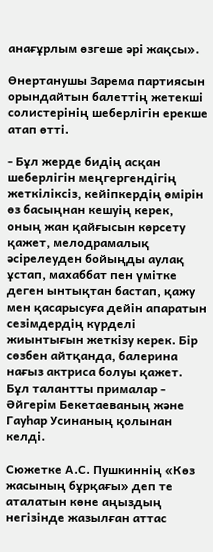анағұрлым өзгеше әрі жақсы».

Өнертанушы Зарема партиясын орындайтын балеттің жетекші солистерінің шеберлігін ерекше атап өтті.

- Бұл жерде бидің асқан шеберлігін меңгергендігің жеткіліксіз, кейіпкердің өмірін өз басыңнан кешуің керек, оның жан қайғысын көрсету қажет, мелодрамалық әсірелеуден бойыңды аулақ ұстап, махаббат пен үмітке деген ынтықтан бастап, қажу мен қасарысуға дейін апаратын сезімдердің күрделі жиынтығын жеткізу керек. Бір сөзбен айтқанда, балерина нағыз актриса болуы қажет. Бұл талантты прималар - Әйгерім Бекетаеваның және Гауһар Усинаның қолынан келді.

Сюжетке А.С. Пушкиннің «Көз жасының бұрқағы» деп те аталатын көне аңыздың негізінде жазылған аттас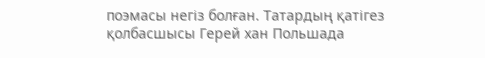поэмасы негіз болған. Татардың қатігез қолбасшысы Герей хан Польшада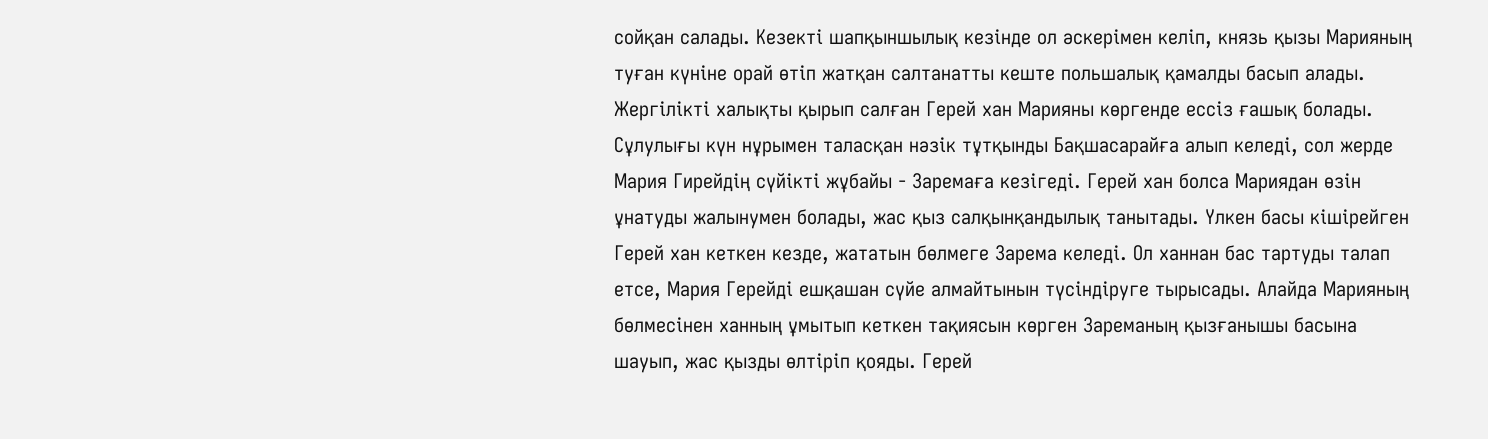сойқан салады. Кезекті шапқыншылық кезінде ол әскерімен келіп, князь қызы Марияның туған күніне орай өтіп жатқан салтанатты кеште польшалық қамалды басып алады. Жергілікті халықты қырып салған Герей хан Марияны көргенде ессіз ғашық болады. Сұлулығы күн нұрымен таласқан нәзік тұтқынды Бақшасарайға алып келеді, сол жерде Мария Гирейдің сүйікті жұбайы - Заремаға кезігеді. Герей хан болса Мариядан өзін ұнатуды жалынумен болады, жас қыз салқынқандылық танытады. Үлкен басы кішірейген Герей хан кеткен кезде, жататын бөлмеге Зарема келеді. Ол ханнан бас тартуды талап етсе, Мария Герейді ешқашан сүйе алмайтынын түсіндіруге тырысады. Алайда Марияның бөлмесінен ханның ұмытып кеткен тақиясын көрген Зареманың қызғанышы басына шауып, жас қызды өлтіріп қояды. Герей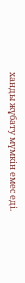ханды жұбату мүмкін емес еді.